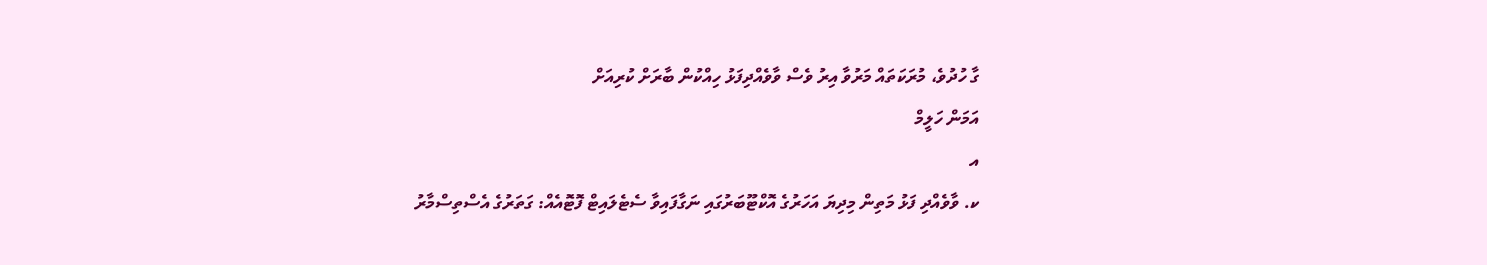ގާ ހުދުވެ، މުރަކަތައް މަރުވާ އިރު ވެސް ވާވެއްދިފަޅު ހިއްކުން ބާރަށް ކުރިއަށް
އަމަން ހަލީމް
އ
ކ. ވާވެއްދި ފަޅު މަތިން މިދިޔަ އަހަރުގެ އޮކްޓޫބަރުގައި ނަގާފައިވާ ސެޓެލައިޓް ފޮޓޮއެއް: ގަތަރުގެ އެސްތިސްމާރު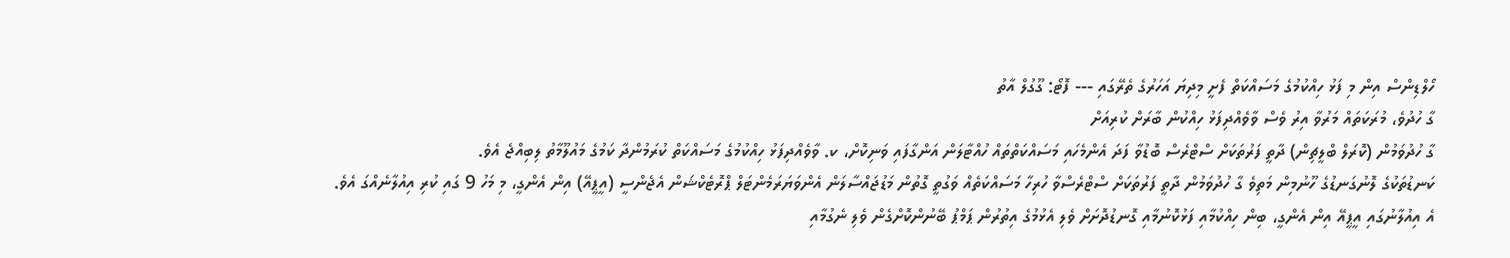ހޯލްޑިންސް އިން މި ފަޅު ހިއްކުމުގެ މަސައްކަތް ފެށީ މިދިޔަ އަހަރުގެ ތެރޭގައި --- ފޮޓޯ: ގޫގުލް އާތު
ގާ ހުދުވެ، މުރަކަތައް މަރުވާ އިރު ވެސް ވާވެއްދިފަޅު ހިއްކުން ބާރަށް ކުރިއަށް
ގާ ހުދުވަމުން (ކޮރަލް ބްލީޗިން) ދާތީ ފަރުތަކަށް ސްޓްރެސް ބޮޑުވާ ފަދަ އެންމެހައި މަސައްކަތްތައް ހުއްޓާލަން އަންގާފައި ވަނިކޮށް، ކ. ވާވެއްދިފަޅު ހިއްކުމުގެ މަސައްކަތް ކުރަމުންދާ ކަމުގެ މައުލޫމާތު ލިބިއްޖެ އެވެ.
ކަނޑުތަކުގެ ލޮނުގަނޑުގެ ހޫނުމިން މަތިވެ ގާ ހުދުވަމުން ދާތީ ފަރުތަކަށް ސްޓްރެސްވާ ހުރިހާ މަސައްކަތެއް ވަގުތީ ގޮތުން މަޑުޖައްސާލަން އެންވަޔަރަމެންޓަލް ޕްރޮޓެކްޝަން އެޖެންސީ (އީޕީއޭ) އިން އެންގީ، މި މަހު 9 ގައި ކުރި އިއުލާނެއްގަ އެވެ.
އެ އިއުލާނުގައި އީޕީއޭ އިން އެންގީ، ބިން ހިއްކުމާއި ފަޅުކޮނުމާއި ގޮނޑުދޮށަށް ވެލި އެޅުމުގެ އިތުރުން ޕަމްޕު ބޭނުންކޮށްގެން ވެލި ނެގުމާއި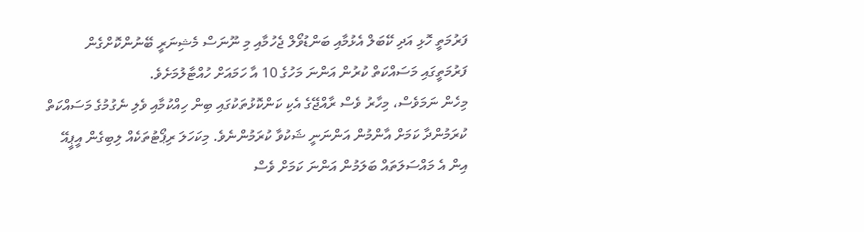ފަރުމަތީ ހޮޅި އަދި ކޭބަލް އެޅުމާއި ބަންޑުވޯލް ޖެހުމާއި މި ނޫނަސް މެޝިނަރީ ބޭނުންކޮށްގެން ފަރުމަތީގައި މަސައްކަތް ކުރުން އަންނަ މަހުގެ 10 އާ ހަމައަށް ހުއްޓާލުމަށެވެ.
މިހެން ނަމަވެސް، މިހާރު ވެސް ރާއްޖޭގެ އެކި ކަންކޮޅުތަކުގައި ބިން ހިއްކުމާއި ވެލި ނެގުމުގެ މަސައްކަތް ކުރަމުންދާ ކަމަށް އާންމުން އަންނަނީ ޝަކުވާ ކުރަމުންނެވެ. މިކަހަލަ ރިޕޯޓުތަކެއް ލިބިގެން އީޕީއޭ އިން އެ މައްސަލަތައް ބަލަމުން އަންނަ ކަމަށް ވެސް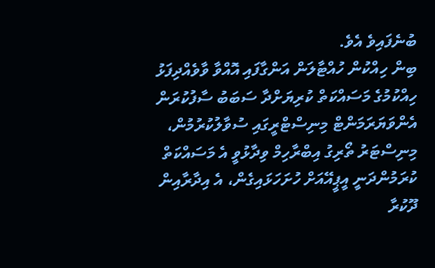ބުނެފައިވެ އެވެ.
ބިން ހިއްކުން ހުއްޓާލަން އަންގާފައި އޮއްވާ ވާވެއްދިފަޅު ހިއްކުމުގެ މަސައްކަތް ކުރިޔަށްދާ ސަބަބު ސާފުކުރަން އެންވަޔަރަމަންޓް މިނިސްޓްރީގައި ސުވާލުކުރުމުން، މިނިސްޓަރު ތޯރިގު އިބްރާހިމް ވިދާޅުވީ އެ މަސައްކަތް ކުރަމުންދަނީ އީޕީއޭއަށް ހުށަހަޅައިގެން، އެ އިދާރާއިން ދޫކުރާ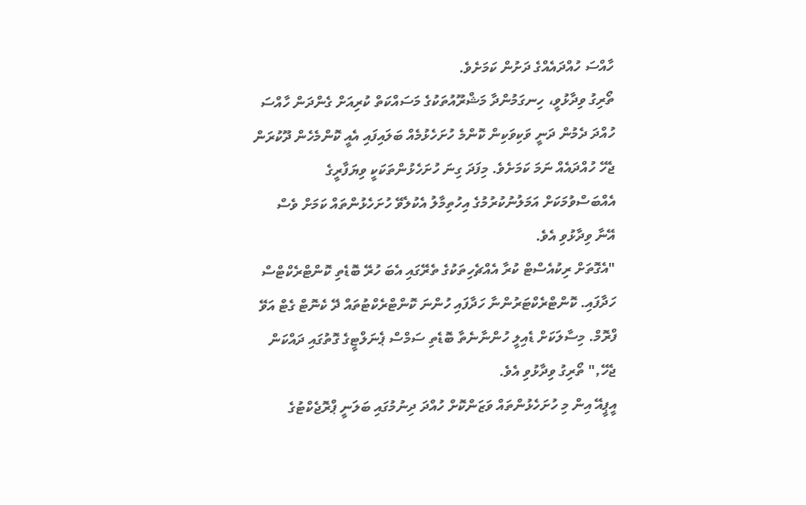ހާއްސަ ހުއްދައެއްގެ ދަށުން ކަމަށެވެ.
ތޯރިގު ވިދާޅުވީ، ހިނގަމުންދާ މަޝްރޫއުތަކުގެ މަސައްކަތް ކުރިއަށް ގެންދަން ހާއްސަ ހުއްދަ ދެމުން ދަނީ ވަކިވަކިން ކޮންމެ ހުށަހެޅުމެއް ބަލައިފައި އެއީ ކޮންމެހެން ދޫކުރަން ޖެހޭ ހުއްދައެއް ނަމަ ކަމަށެވެ. މިފަދަ ގިނަ ހުށަހެޅުންތަކަކީ ވިޔަފާރީގެ އެއްބަސްވުމަކަށް އަމަލުނުކުރުމުގެ އިހުތިމާލު އެކުލެވޭ ހުށަހެޅުންތައް ކަމަށް ވެސް އޭނާ ވިދާޅުވި އެވެ.
"އެގޮތަށް ރިކުއެސްޓް ކުރާ އެއްޗެހިތަކުގެ ތެރޭގައި އެބަ ހުރޭ ބޮޑެތި ކޮންޓްރެކްޓްސް ހަދާފައި. ކޮންޓްރެކްޓަރުންނާ ހަދާފައި ހުންނަ ކޮންޓްރެކްޓުތައް ދޭ ކެނޮޓް ގެޓް އަވޭ ފްރޮމް. މިސާލަކަށް ޑެއިލީ ހުންނާނެތާ ބޮޑެތި ސަމްސް ޕެނަލްޓީގެ ގޮތުގައި ދައްކަން ޖެހޭ," ތޯރިގު ވިދާޅުވި އެވެ.
އީޕީއޭ އިން މި ހުށަހެޅުންތައް ވަޒަންކޮށް ހުއްދަ ދިނުމުގައި ބަލަނީ ޕްރޮޖެކްޓުގެ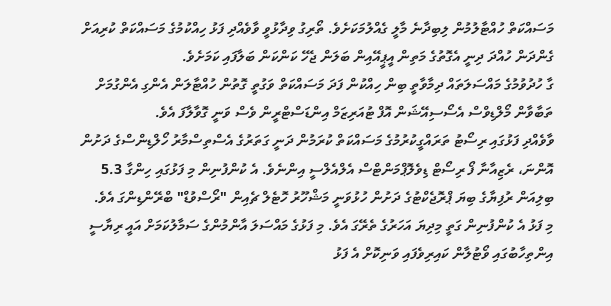މަސައްކަތް ހުއްޓާލުމުން ލިބިދާނެ މާލީ ގެއްލުމަކަށެވެ. ތޯރިގު ވިދާޅުވީ ވާވެއްދި ފަޅު ހިއްކުމުގެ މަސައްކަތް ކުރިއަށް ގެންދަން ހުއްދަ ދިނީ އެގޮތުގެ މަތިން އީޕީއޭއިން ބަލަން ޖެހޭ ކަންކަން ބަލާފައި ކަމަށެވެ.
ގާ ހުދުވުމުގެ މައްސަލަތައް ދިމާވާތީ ބިން ހިއްކުން ފަދަ މަސައްކަތް ވަގުތީ ގޮތުން ހުއްޓާލަން އެންގި އެންގުމަށް ތަބާވާން މޯލްޑިވްސް އެސޯސިއޭޝަން އޮފް ޓުއަރިޒަމް އިންޑަސްޓްރީން ވެސް ވަނީ ގޮވާލާފަ އެވެ.
ވާވެއްދި ފަޅުގައި ރިސޯޓު ތަރައްގީކުރުމުގެ މަސައްކަތް ކުރަމުން ދަނީ ގަތަރުގެ އެސްތިސްމާރު ހޯލްޑިންސްގެ ދަށުން އޮންނަ، ރެޒިއާނާ ފޯ ރިސޯޓް ޑިވެލޮޕްމަންޓްސް އެލްއެލްސީ އިންނެވެ. އެ ކުންފުނިން މި ފަޅުގައި ހިންގާ 5.3 ބިލިއަން ރުފިޔާގެ ބިޔަ ޕްރޮޖެކްޓުގެ ދަށުން ހުޅުވަނީ މަޝްހޫރު ހޮޓެލް ޗެއިން "ރޯސްވުޑް" ބްރޭންޑިންގަ އެވެ.
މި ފަޅު އެ ކުންފުނިން ގަތީ މިދިޔަ އަހަރުގެ ތެރޭގަ އެވެ. މި ފަޅުގެ މައްސަލަ އާންމުންގެ ސަމާލުކަމަށް އައީ ރިޔާސީ އިންތިހާބުގައި ވޯޓުލާން ކައިރިވެފައި ވަނިކޮށް އެ ފަޅު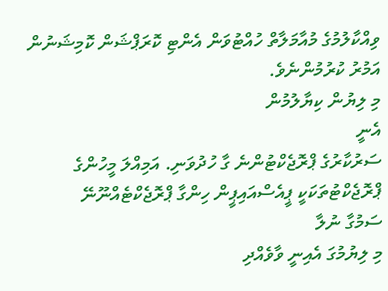ވިއްކާލުމުގެ މުއާމަލާތް ހުއްޓުވަން އެންޓި ކޮރަޕްޝަން ކޮމިޝަނުން އަމުރު ކުރުމުންނެވެ.
މި ލިޔުން ކިޔާލުމުން
އެނީ
ސަރުކާރުގެ ޕްރޮޖެކްޓުންނެ ގާ ހުދުވަނި. އަމިއްލަ މީހުންގެ ޕްރޮޖެކްޓުތަކަކީ ޕީއެސްއައިޕީން ހިންގާ ޕްރޮޖެކްޓެއްނޫނޭ
ސަމުގާ ނުލާ
މި ލިޔުމުގަ އެއިނީ ވާވެއްދި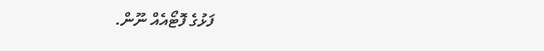ފަޅުގެ ފޮޓޯއެއް ނޫން.